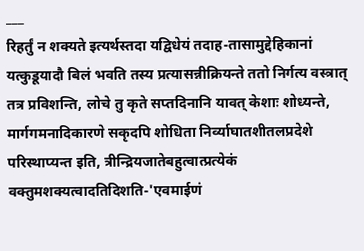___
रिहर्तुं न शक्यते इत्यर्थस्तदा यद्विधेयं तदाह-तासामुद्देहिकानां यत्कुडूयादौ बिलं भवति तस्य प्रत्यासन्नीक्रियन्ते ततो निर्गत्य वस्त्रात् तत्र प्रविशन्ति, लोचे तु कृते सप्तदिनानि यावत् केशाः शोध्यन्ते, मार्गगमनादिकारणे सकृदपि शोधिता निर्व्याघातशीतलप्रदेशे परिस्थाप्यन्त इति, त्रीन्द्रियजातेबहुत्वात्प्रत्येकं वक्तुमशक्यत्वादतिदिशति-'एवमाईणं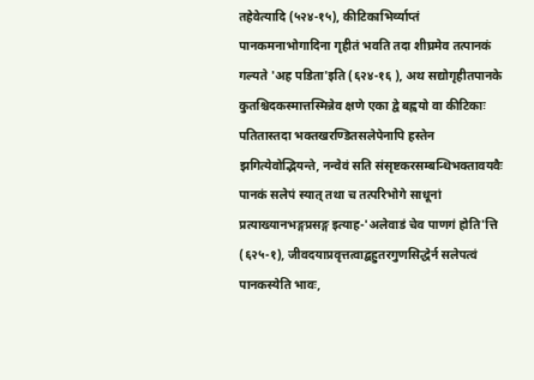तहेवेत्यादि (५२४-१५), कीटिकाभिर्व्याप्तं पानकमनाभोगादिना गृहीतं भवति तदा शीघ्रमेव तत्पानकं गल्यते 'अह पडिता'इति (६२४-१६ ), अथ सद्योगृहीतपानके कुतश्चिदकस्मात्तस्मिन्नेव क्षणे एका द्वे बह्वयो वा कीटिकाः पतितास्तदा भक्तखरण्डितसलेपेनापि हस्तेन झगित्येवोद्भियन्ते, नन्वेवं सति संसृष्टकरसम्बन्धिभक्तावयवैः पानकं सलेपं स्यात् तथा च तत्परिभोगे साधूनां प्रत्याख्यानभङ्गप्रसङ्ग इत्याह-'अलेवाडं चेव पाणगं होति'त्ति (६२५-१), जीवदयाप्रवृत्तत्वाद्बहुतरगुणसिद्धेर्न सलेपत्वं पानकस्येति भावः,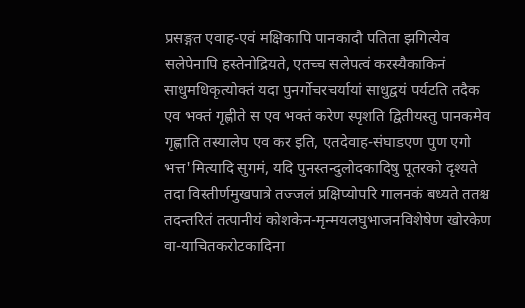प्रसङ्गत एवाह-एवं मक्षिकापि पानकादौ पतिता झगित्येव सलेपेनापि हस्तेनोद्रियते, एतच्च सलेपत्वं करस्यैकाकिनं साधुमधिकृत्योक्तं यदा पुनर्गोचरचर्यायां साधुद्वयं पर्यटति तदैक एव भक्तं गृह्णीते स एव भक्तं करेण स्पृशति द्वितीयस्तु पानकमेव गृह्णाति तस्यालेप एव कर इति, एतदेवाह-संघाडएण पुण एगो भत्त'मित्यादि सुगमं, यदि पुनस्तन्दुलोदकादिषु पूतरको दृश्यते तदा विस्तीर्णमुखपात्रे तज्जलं प्रक्षिप्योपरि गालनकं बध्यते ततश्च तदन्तरितं तत्पानीयं कोशकेन-मृन्मयलघुभाजनविशेषेण खोरकेण वा-याचितकरोटकादिना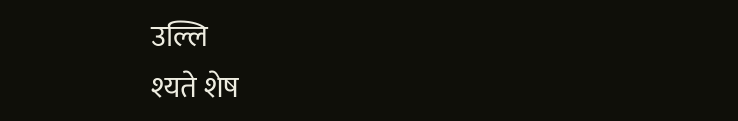उल्लि
श्यते शेष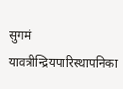सुगमं यावत्रीन्द्रियपारिस्थापनिका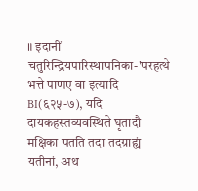॥ इदानीं चतुरिन्द्रियपारिस्थापनिका-'परहत्थे भत्ते पाणए वा इत्यादि BI(६२५-७), यदि दायकहस्तव्यवस्थिते घृतादौ मक्षिका पतति तदा तदग्राह्यं यतीनां, अथ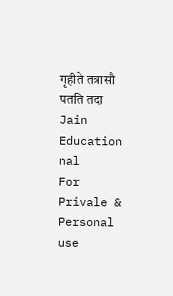गृहीते तत्रासौ पतति तदा
Jain Education
nal
For Privale & Personal use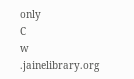only
C
w
.jainelibrary.org